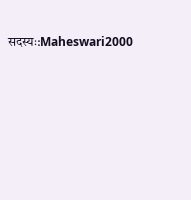सदस्यः:Maheswari2000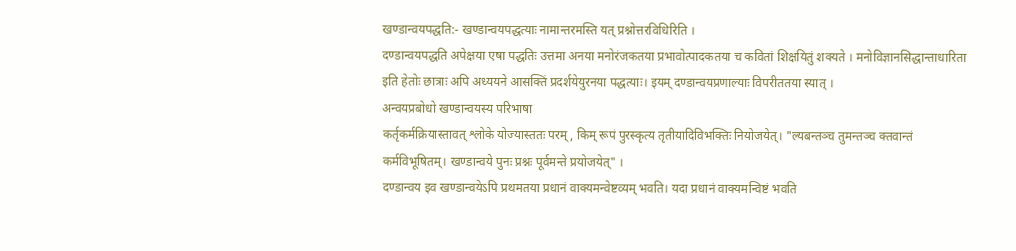खण्डान्वयपद्धति:- खण्डान्वयपद्धत्याः नामान्तरमस्ति यत् प्रश्नोत्तरविधिरिति ।
दण्डान्वयपद्धति अपेक्षया एषा पद्धतिः उत्तमा अनया मनोरंजकतया प्रभावोत्पादकतया च कवितां शिक्षयितुं शक्यते । मनोविज्ञानसिद्धान्ताधारिता इति हेतोः छात्राः अपि अध्ययने आसक्तिं प्रदर्शयेयुरनया पद्धत्याः। इयम् दण्डान्वयप्रणाल्याः विपरीततया स्यात् ।
अन्वयप्रबोधो खण्डान्वयस्य परिभाषा
कर्तृकर्मक्रियास्तावत् श्लोके योज्यास्ततः परम्, किम् रूपं पुरस्कृत्य तृतीयादिविभक्तिः नियोजयेत्। "ल्यबन्तञ्च तुमन्तञ्च क्तवान्तं कर्मविभूषितम्। खण्डान्वये पुनः प्रश्नः पूर्वमन्ते प्रयोजयेत्" ।
दण्डान्वय इव खण्डान्वयेऽपि प्रथमतया प्रधानं वाक्यमन्वेष्टव्यम् भवति। यदा प्रधानं वाक्यमन्विष्टं भवति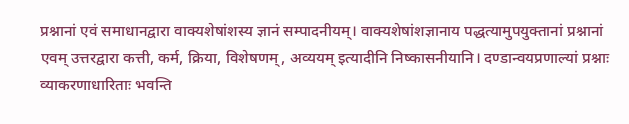प्रश्नानां एवं समाधानद्वारा वाक्यशेषांशस्य ज्ञानं सम्पादनीयम्। वाक्यशेषांशज्ञानाय पद्धत्यामुपयुक्तानां प्रश्नानां एवम् उत्तरद्वारा कत्ती, कर्म, क्रिया, विशेषणम्, अव्ययम् इत्यादीनि निष्कासनीयानि। दण्डान्वयप्रणाल्यां प्रश्नाः व्याकरणाधारिताः भवन्ति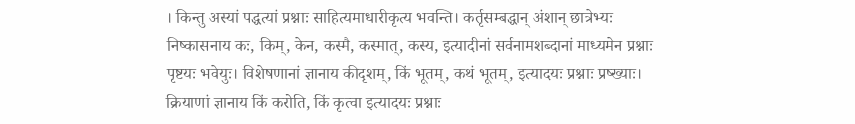। किन्तु अस्यां पद्धत्यां प्रश्नाः साहित्यमाधारीकृत्य भवन्ति। कर्तृसम्बद्धान् अंशान् छात्रेभ्यः निष्कासनाय कः, किम्, केन, कस्मै, कस्मात्, कस्य, इत्यादीनां सर्वनामशब्दानां माध्यमेन प्रश्नाः पृष्टयः भवेयुः। विशेषणानां ज्ञानाय कीदृशम्, किं भूतम्, कथं भूतम्, इत्यादयः प्रश्नाः प्रष्ख्याः। क्रियाणां ज्ञानाय किं करोति, किं कृत्वा इत्यादयः प्रश्नाः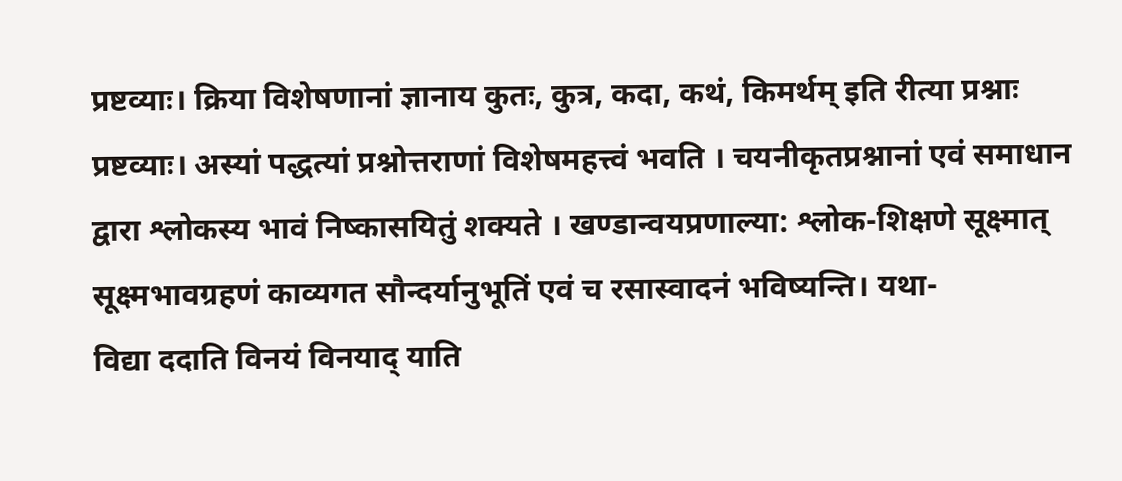प्रष्टव्याः। क्रिया विशेषणानां ज्ञानाय कुतः, कुत्र, कदा, कथं, किमर्थम् इति रीत्या प्रश्नाः प्रष्टव्याः। अस्यां पद्धत्यां प्रश्नोत्तराणां विशेषमहत्त्वं भवति । चयनीकृतप्रश्नानां एवं समाधान द्वारा श्लोकस्य भावं निष्कासयितुं शक्यते । खण्डान्वयप्रणाल्या: श्लोक-शिक्षणे सूक्ष्मात् सूक्ष्मभावग्रहणं काव्यगत सौन्दर्यानुभूतिं एवं च रसास्वादनं भविष्यन्ति। यथा-
विद्या ददाति विनयं विनयाद् याति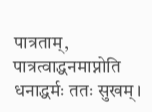पात्रताम्, पात्रत्वाद्धनमाप्नोति धनाद्धर्मः ततः सुखम्।